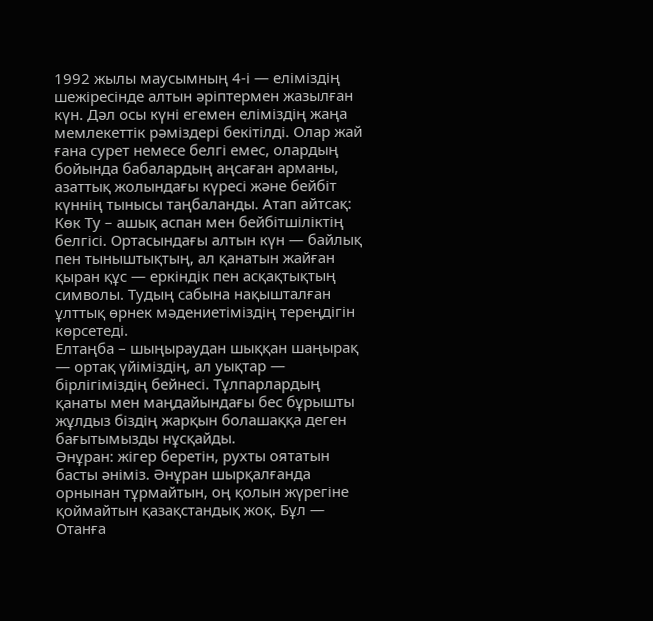1992 жылы маусымның 4-і — еліміздің шежіресінде алтын әріптермен жазылған күн. Дәл осы күні егемен еліміздің жаңа мемлекеттік рәміздері бекітілді. Олар жай ғана сурет немесе белгі емес, олардың бойында бабалардың аңсаған арманы, азаттық жолындағы күресі және бейбіт күннің тынысы таңбаланды. Атап айтсақ: Көк Ту – ашық аспан мен бейбітшіліктің белгісі. Ортасындағы алтын күн — байлық пен тыныштықтың, ал қанатын жайған қыран құс — еркіндік пен асқақтықтың символы. Тудың сабына нақышталған ұлттық өрнек мәдениетіміздің тереңдігін көрсетеді.
Елтаңба – шыңыраудан шыққан шаңырақ — ортақ үйіміздің, ал уықтар — бірлігіміздің бейнесі. Тұлпарлардың қанаты мен маңдайындағы бес бұрышты жұлдыз біздің жарқын болашаққа деген бағытымызды нұсқайды.
Әнұран: жігер беретін, рухты оятатын басты әніміз. Әнұран шырқалғанда орнынан тұрмайтын, оң қолын жүрегіне қоймайтын қазақстандық жоқ. Бұл — Отанға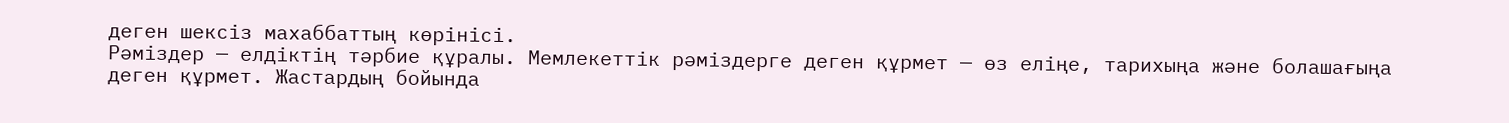деген шексіз махаббаттың көрінісі.
Рәміздер — елдіктің тәрбие құралы. Мемлекеттік рәміздерге деген құрмет — өз еліңе, тарихыңа және болашағыңа деген құрмет. Жастардың бойында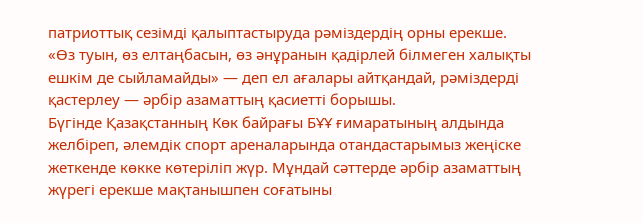патриоттық сезімді қалыптастыруда рәміздердің орны ерекше.
«Өз туын, өз елтаңбасын, өз әнұранын қадірлей білмеген халықты ешкім де сыйламайды» — деп ел ағалары айтқандай, рәміздерді қастерлеу — әрбір азаматтың қасиетті борышы.
Бүгінде Қазақстанның Көк байрағы БҰҰ ғимаратының алдында желбіреп, әлемдік спорт ареналарында отандастарымыз жеңіске жеткенде көкке көтеріліп жүр. Мұндай сәттерде әрбір азаматтың жүрегі ерекше мақтанышпен соғатыны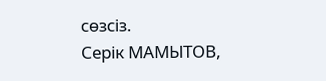сөзсіз.
Серік МАМЫТОВ,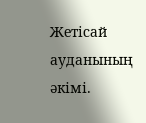Жетісай ауданының әкімі.